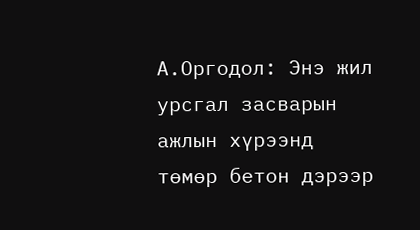А.Оргодол: Энэ жил урсгал засварын ажлын хүрээнд төмөр бетон дэрээр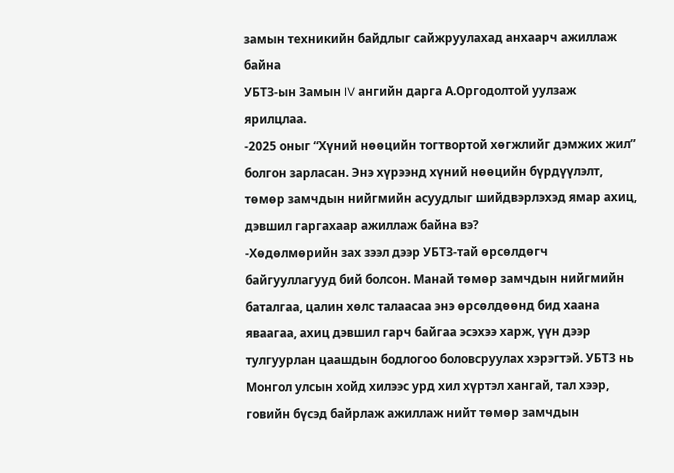замын техникийн байдлыг сайжруулахад анхаарч ажиллаж байна
УБТЗ-ын Замын IV ангийн дарга А.Оргодолтой уулзаж ярилцлаа.
-2025 оныг “Хүний нөөцийн тогтвортой хөгжлийг дэмжих жил” болгон зарласан. Энэ хүрээнд хүний нөөцийн бүрдүүлэлт, төмөр замчдын нийгмийн асуудлыг шийдвэрлэхэд ямар ахиц, дэвшил гаргахаар ажиллаж байна вэ?
-Хөдөлмөрийн зах зээл дээр УБТЗ-тай өрсөлдөгч байгууллагууд бий болсон. Манай төмөр замчдын нийгмийн баталгаа, цалин хөлс талаасаа энэ өрсөлдөөнд бид хаана яваагаа, ахиц дэвшил гарч байгаа эсэхээ харж, үүн дээр тулгуурлан цаашдын бодлогоо боловсруулах хэрэгтэй. УБТЗ нь Монгол улсын хойд хилээс урд хил хүртэл хангай, тал хээр, говийн бүсэд байрлаж ажиллаж нийт төмөр замчдын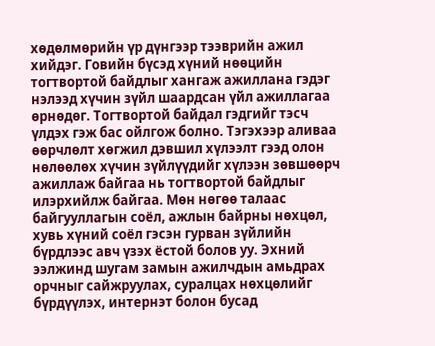хөдөлмөрийн үр дүнгээр тээврийн ажил хийдэг. Говийн бүсэд хүний нөөцийн тогтвортой байдлыг хангаж ажиллана гэдэг нэлээд хүчин зүйл шаардсан үйл ажиллагаа өрнөдөг. Тогтвортой байдал гэдгийг тэсч үлдэх гэж бас ойлгож болно. Тэгэхээр аливаа өөрчлөлт хөгжил дэвшил хүлээлт гээд олон нөлөөлөх хүчин зүйлүүдийг хүлээн зөвшөөрч ажиллаж байгаа нь тогтвортой байдлыг илэрхийлж байгаа. Мөн нөгөө талаас байгууллагын соёл, ажлын байрны нөхцөл, хувь хүний соёл гэсэн гурван зүйлийн бүрдлээс авч үзэх ёстой болов уу. Эхний ээлжинд шугам замын ажилчдын амьдрах орчныг сайжруулах, суралцах нөхцөлийг бүрдүүлэх, интернэт болон бусад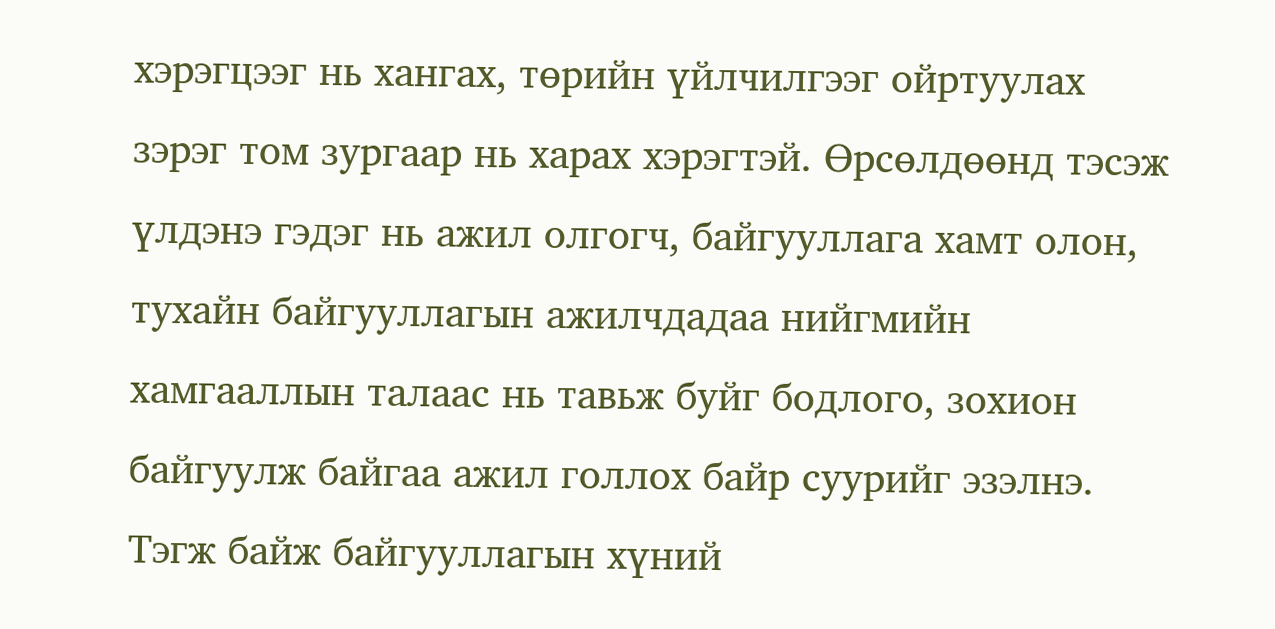хэрэгцээг нь хангах, төрийн үйлчилгээг ойртуулах зэрэг том зургаар нь харах хэрэгтэй. Өрсөлдөөнд тэсэж үлдэнэ гэдэг нь ажил олгогч, байгууллага хамт олон, тухайн байгууллагын ажилчдадаа нийгмийн хамгааллын талаас нь тавьж буйг бодлого, зохион байгуулж байгаа ажил голлох байр суурийг эзэлнэ. Тэгж байж байгууллагын хүний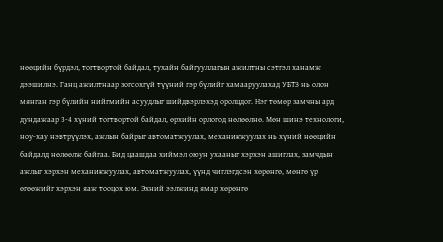нөөцийн бүрдэл, тогтвортой байдал, тухайн байгууллагын ажилтны сэтгэл ханамж дээшилнэ. Ганц ажилтнаар зогсохгүй түүний гэр бүлийг хамааруулахад УБТЗ нь олон мянган гэр бүлийн нийгмийн асуудлыг шийдвэрлэхэд оролцдог. Нэг төмөр замчны ард дундажаар 3-4 хүний тогтвортой байдал, өрхийн орлогод нөлөөлнө. Мөн шинэ технологи, ноу-хау нэвтрүүлэх, ажлын байрыг автоматжуулах, механикжуулах нь хүний нөөцийн байдалд нөлөөлж байгаа. Бид цаашдаа хиймэл оюун ухааныг хэрхэн ашиглах, замчдын ажлыг хэрхэн механикжуулах, автоматжуулах, үүнд чиглэгдсэн хөрөнгө, мөнгө үр өгөөжийг хэрхэн яаж тооцох юм. Эхний ээлжинд ямар хөрөнгө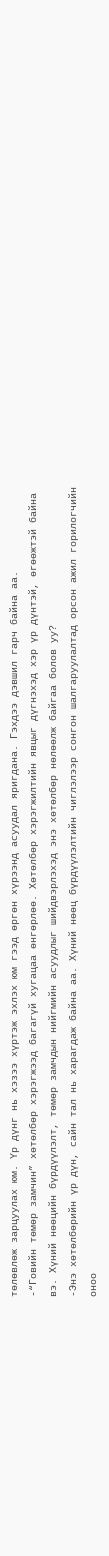төлөвлөж зарцуулах юм. Үр дүнг нь хэзээ хүртэж эхлэх юм гээд өргөн хүрээнд асуудал яригдана. Гэхдээ дэвшил гарч байна аа.
-“Говийн төмөр замчин” хөтөлбөр хэрэгжээд багагүй хугацаа өнгөрлөө. Хөтөлбөр хэрэгжилтийн явцыг дүгнэхэд хэр үр дүнтэй, өгөөжтэй байна вэ. Хүний нөөцийн бүрдүүлэлт, төмөр замчдын нийгмийн асуудлыг шийдвэрлэхэд энэ хөтөлбөр нөлөөлж байгаа болов уу?
-Энэ хөтөлбөрийн үр дүн, сайн тал нь харагдаж байна аа. Хүний нөөц бүрдүүлэлтийн чиглэлээр сонгон шалгаруулалтад орсон ажил горилогчийн оноо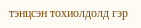тэнцсэн тохиолдолд гэр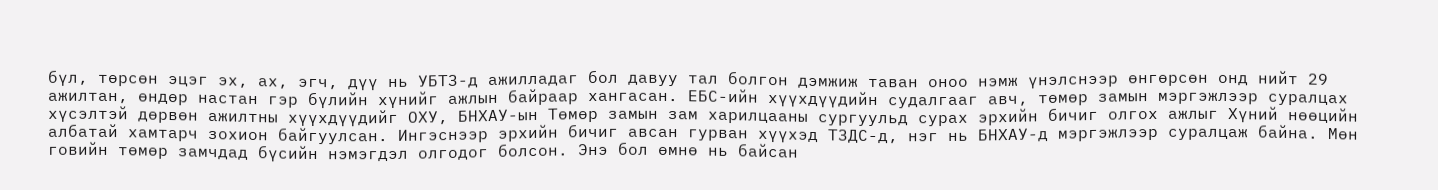бүл, төрсөн эцэг эх, ах, эгч, дүү нь УБТЗ-д ажилладаг бол давуу тал болгон дэмжиж таван оноо нэмж үнэлснээр өнгөрсөн онд нийт 29 ажилтан, өндөр настан гэр бүлийн хүнийг ажлын байраар хангасан. ЕБС-ийн хүүхдүүдийн судалгааг авч, төмөр замын мэргэжлээр суралцах хүсэлтэй дөрвөн ажилтны хүүхдүүдийг ОХУ, БНХАУ-ын Төмөр замын зам харилцааны сургуульд сурах эрхийн бичиг олгох ажлыг Хүний нөөцийн албатай хамтарч зохион байгуулсан. Ингэснээр эрхийн бичиг авсан гурван хүүхэд ТЗДС-д, нэг нь БНХАУ-д мэргэжлээр суралцаж байна. Мөн говийн төмөр замчдад бүсийн нэмэгдэл олгодог болсон. Энэ бол өмнө нь байсан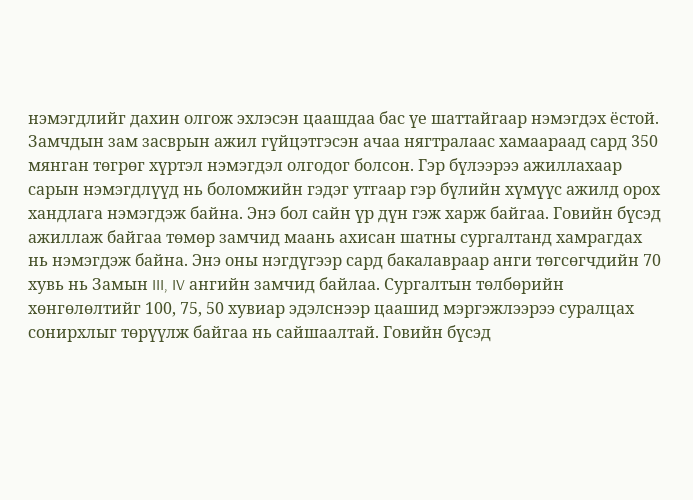нэмэгдлийг дахин олгож эхлэсэн цаашдаа бас үе шаттайгаар нэмэгдэх ёстой. Замчдын зам засврын ажил гүйцэтгэсэн ачаа нягтралаас хамаараад сард 350 мянган төгрөг хүртэл нэмэгдэл олгодог болсон. Гэр бүлээрээ ажиллахаар сарын нэмэгдлүүд нь боломжийн гэдэг утгаар гэр бүлийн хүмүүс ажилд орох хандлага нэмэгдэж байна. Энэ бол сайн үр дүн гэж харж байгаа. Говийн бүсэд ажиллаж байгаа төмөр замчид маань ахисан шатны сургалтанд хамрагдах нь нэмэгдэж байна. Энэ оны нэгдүгээр сард бакалавраар анги төгсөгчдийн 70 хувь нь Замын III, IV ангийн замчид байлаа. Сургалтын төлбөрийн хөнгөлөлтийг 100, 75, 50 хувиар эдэлснээр цаашид мэргэжлээрээ суралцах сонирхлыг төрүүлж байгаа нь сайшаалтай. Говийн бүсэд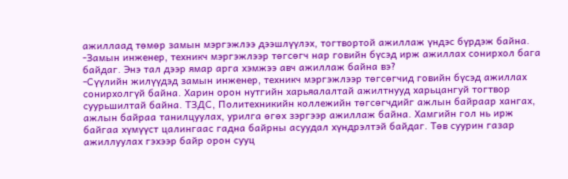ажиллаад төмөр замын мэргэжлээ дээшлүүлэх, тогтвортой ажиллаж үндэс бүрдэж байна.
-Замын инженер, техникч мэргэжлээр төгсөгч нар говийн бүсэд ирж ажиллах сонирхол бага байдаг. Энэ тал дээр ямар арга хэмжээ авч ажиллаж байна вэ?
-Сүүлийн жилүүдэд замын инженер, техникч мэргэжлээр төгсөгчид говийн бүсэд ажиллах сонирхолгүй байна. Харин орон нутгийн харьяалалтай ажилтнууд харьцангуй тогтвор суурьшилтай байна. ТЗДС, Политехникийн коллежийн төгсөгчдийг ажлын байраар хангах, ажлын байраа танилцуулах, урилга өгөх зэргээр ажиллаж байна. Хамгийн гол нь ирж байгаа хүмүүст цалингаас гадна байрны асуудал хүндрэлтэй байдаг. Төв суурин газар ажиллуулах гэхээр байр орон сууц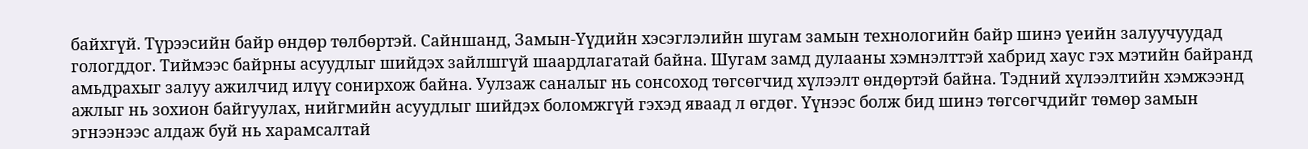байхгүй. Түрээсийн байр өндөр төлбөртэй. Сайншанд, Замын-Үүдийн хэсэглэлийн шугам замын технологийн байр шинэ үеийн залуучуудад гологддог. Тиймээс байрны асуудлыг шийдэх зайлшгүй шаардлагатай байна. Шугам замд дулааны хэмнэлттэй хабрид хаус гэх мэтийн байранд амьдрахыг залуу ажилчид илүү сонирхож байна. Уулзаж саналыг нь сонсоход төгсөгчид хүлээлт өндөртэй байна. Тэдний хүлээлтийн хэмжээнд ажлыг нь зохион байгуулах, нийгмийн асуудлыг шийдэх боломжгүй гэхэд яваад л өгдөг. Үүнээс болж бид шинэ төгсөгчдийг төмөр замын эгнээнээс алдаж буй нь харамсалтай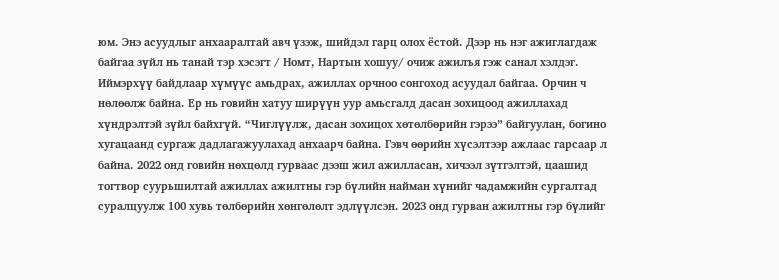юм. Энэ асуудлыг анхааралтай авч үзэж, шийдэл гарц олох ёстой. Дээр нь нэг ажиглагдаж байгаа зүйл нь танай тэр хэсэгт / Номт, Нартын хошуу/ очиж ажилъя гэж санал хэлдэг. Иймэрхүү байдлаар хүмүүс амьдрах, ажиллах орчноо сонгоход асуудал байгаа. Орчин ч нөлөөлж байна. Ер нь говийн хатуу ширүүн уур амьсгалд дасан зохицоод ажиллахад хүндрэлтэй зүйл байхгүй. “Чиглүүлж, дасан зохицох хөтөлбөрийн гэрээ” байгуулан, богино хугацаанд сургаж дадлагажуулахад анхаарч байна. Гэвч өөрийн хүсэлтээр ажлаас гарсаар л байна. 2022 онд говийн нөхцөлд гурваас дээш жил ажилласан, хичээл зүтгэлтэй, цаашид тогтвор суурьшилтай ажиллах ажилтны гэр бүлийн найман хүнийг чадамжийн сургалтад суралцуулж 100 хувь төлбөрийн хөнгөлөлт эдлүүлсэн. 2023 онд гурван ажилтны гэр бүлийг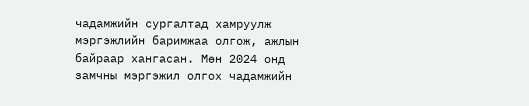чадамжийн сургалтад хамруулж мэргэжлийн баримжаа олгож, ажлын байраар хангасан. Мөн 2024 онд замчны мэргэжил олгох чадамжийн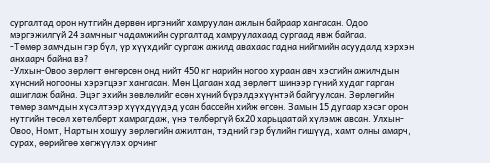сургалтад орон нутгийн дөрвөн иргэнийг хамруулан ажлын байраар хангасан. Одоо мэргэжилгүй 24 замчныг чадамжийн сургалтад хамруулахаад сургаад явж байгаа.
-Төмөр замчдын гэр бүл, үр хүүхдийг сургаж ажилд авахаас гадна нийгмийн асуудалд хэрхэн анхаарч байна вэ?
-Улхын-Овоо зөрлөгт өнгөрсөн онд нийт 450 кг нарийн ногоо хураан авч хэсгийн ажилчдын хүнсний ногооны хэрэгцээг хангасан. Мөн Цагаан хад зөрлөгт шинээр гүний худаг гарган ашиглаж байна. Эцэг эхийн зөвлөлийг есөн хүний бүрэлдэхүүнтэй байгуулсан. Зөрлөгийн төмөр замчдын хүсэлтээр хүүхдүүдэд усан бассейн хийж өгсөн. Замын 15 дугаар хэсэг орон нутгийн төсөл хөтөлбөрт хамрагдаж, үнэ төлбөргүй 6х20 харьцаатай хүлэмж авсан. Улхын-Овоо, Номт, Нартын хошуу зөрлөгийн ажилтан, тэдний гэр бүлийн гишүүд, хамт олны амарч, сурах, өөрийгөө хөгжүүлэх орчинг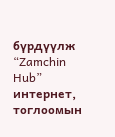бүрдүүлж “Zamchin Hub” интернет, тоглоомын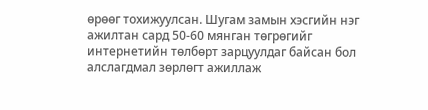өрөөг тохижуулсан. Шугам замын хэсгийн нэг ажилтан сард 50-60 мянган төгрөгийг интернетийн төлбөрт зарцуулдаг байсан бол алслагдмал зөрлөгт ажиллаж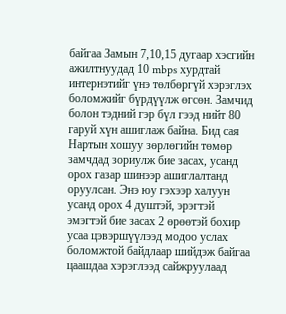байгаа Замын 7,10,15 дугаар хэсгийн ажилтнуудад 10 mbps хурдтай интернэтийг үнэ төлбөргүй хэрэглэх боломжийг бүрдүүлж өгсөн. Замчид болон тэдний гэр бүл гээд нийт 80 гаруй хүн ашиглаж байна. Бид сая Нартын хошуу зөрлөгийн төмөр замчдад зориулж бие засах, усанд орох газар шинээр ашиглалтанд оруулсан. Энэ юу гэхээр халуун усанд орох 4 душтэй, эрэгтэй эмэгтэй бие засах 2 өрөөтэй бохир усаа цэвэршүүлээд модоо услах боломжтой байдлаар шийдэж байгаа цаашдаа хэрэглээд сайжруулаад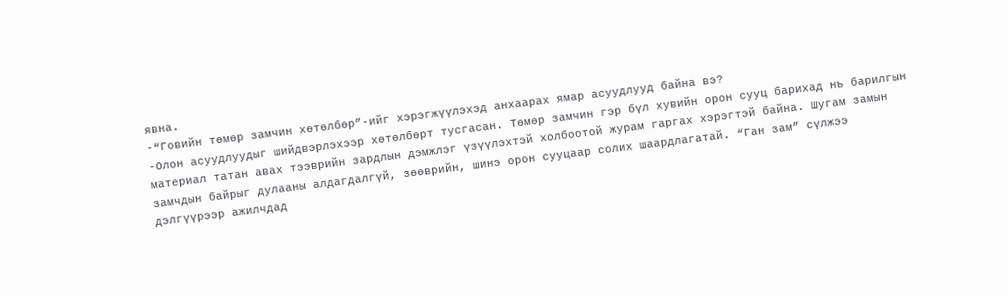явна.
-“Говийн төмөр замчин хөтөлбөр”-ийг хэрэгжүүлэхэд анхаарах ямар асуудлууд байна вэ?
-Олон асуудлуудыг шийдвэрлэхээр хөтөлбөрт тусгасан. Төмөр замчин гэр бүл хувийн орон сууц барихад нь барилгын материал татан авах тээврийн зардлын дэмжлэг үзүүлэхтэй холбоотой журам гаргах хэрэгтэй байна. Шугам замын замчдын байрыг дулааны алдагдалгүй, зөөврийн, шинэ орон сууцаар солих шаардлагатай. “Ган зам” сүлжээ дэлгүүрээр ажилчдад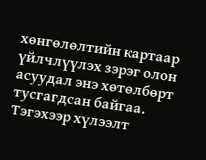хөнгөлөлтийн картаар үйлчлүүлэх зэрэг олон асуудал энэ хөтөлбөрт тусгагдсан байгаа. Тэгэхээр хүлээлт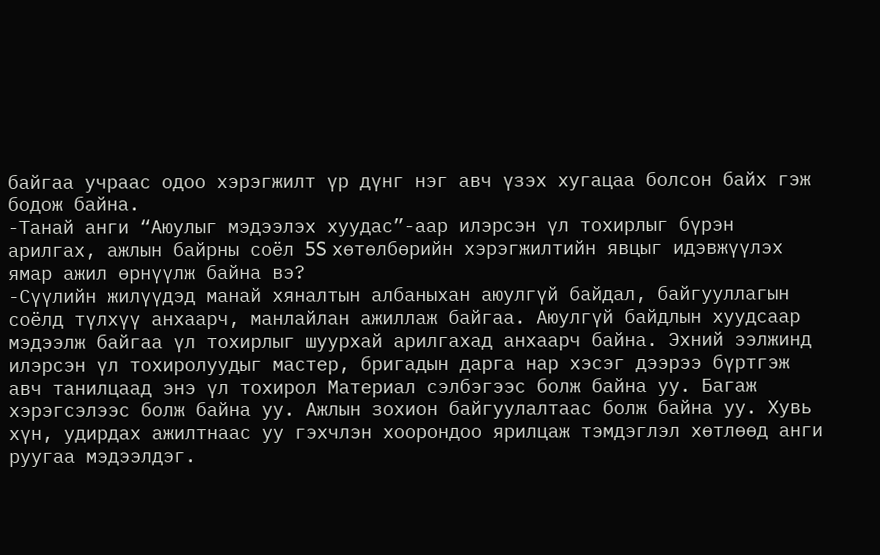байгаа учраас одоо хэрэгжилт үр дүнг нэг авч үзэх хугацаа болсон байх гэж бодож байна.
-Танай анги “Аюулыг мэдээлэх хуудас”-аар илэрсэн үл тохирлыг бүрэн арилгах, ажлын байрны соёл 5S хөтөлбөрийн хэрэгжилтийн явцыг идэвжүүлэх ямар ажил өрнүүлж байна вэ?
-Сүүлийн жилүүдэд манай хяналтын албаныхан аюулгүй байдал, байгууллагын соёлд түлхүү анхаарч, манлайлан ажиллаж байгаа. Аюулгүй байдлын хуудсаар мэдээлж байгаа үл тохирлыг шуурхай арилгахад анхаарч байна. Эхний ээлжинд илэрсэн үл тохиролуудыг мастер, бригадын дарга нар хэсэг дээрээ бүртгэж авч танилцаад энэ үл тохирол Материал сэлбэгээс болж байна уу. Багаж хэрэгсэлээс болж байна уу. Ажлын зохион байгуулалтаас болж байна уу. Хувь хүн, удирдах ажилтнаас уу гэхчлэн хоорондоо ярилцаж тэмдэглэл хөтлөөд анги руугаа мэдээлдэг.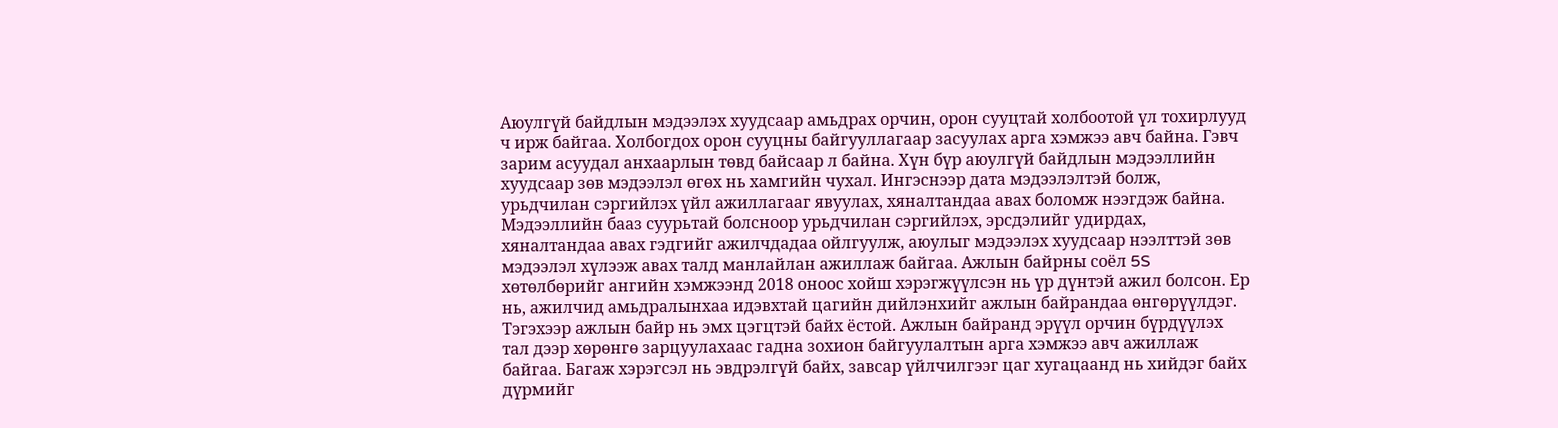Аюулгүй байдлын мэдээлэх хуудсаар амьдрах орчин, орон сууцтай холбоотой үл тохирлууд ч ирж байгаа. Холбогдох орон сууцны байгууллагаар засуулах арга хэмжээ авч байна. Гэвч зарим асуудал анхаарлын төвд байсаар л байна. Хүн бүр аюулгүй байдлын мэдээллийн хуудсаар зөв мэдээлэл өгөх нь хамгийн чухал. Ингэснээр дата мэдээлэлтэй болж, урьдчилан сэргийлэх үйл ажиллагааг явуулах, хяналтандаа авах боломж нээгдэж байна. Мэдээллийн бааз суурьтай болсноор урьдчилан сэргийлэх, эрсдэлийг удирдах, хяналтандаа авах гэдгийг ажилчдадаа ойлгуулж, аюулыг мэдээлэх хуудсаар нээлттэй зөв мэдээлэл хүлээж авах талд манлайлан ажиллаж байгаа. Ажлын байрны соёл 5S хөтөлбөрийг ангийн хэмжээнд 2018 оноос хойш хэрэгжүүлсэн нь үр дүнтэй ажил болсон. Ер нь, ажилчид амьдралынхаа идэвхтай цагийн дийлэнхийг ажлын байрандаа өнгөрүүлдэг. Тэгэхээр ажлын байр нь эмх цэгцтэй байх ёстой. Ажлын байранд эрүүл орчин бүрдүүлэх тал дээр хөрөнгө зарцуулахаас гадна зохион байгуулалтын арга хэмжээ авч ажиллаж байгаа. Багаж хэрэгсэл нь эвдрэлгүй байх, завсар үйлчилгээг цаг хугацаанд нь хийдэг байх дүрмийг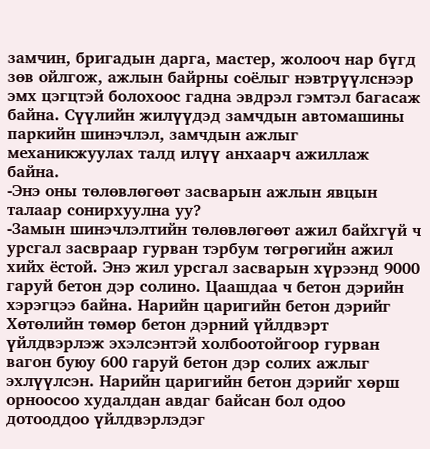замчин, бригадын дарга, мастер, жолооч нар бүгд зөв ойлгож, ажлын байрны соёлыг нэвтрүүлснээр эмх цэгцтэй болохоос гадна эвдрэл гэмтэл багасаж байна. Сүүлийн жилүүдэд замчдын автомашины паркийн шинэчлэл, замчдын ажлыг механикжуулах талд илүү анхаарч ажиллаж байна.
-Энэ оны төлөвлөгөөт засварын ажлын явцын талаар сонирхуулна уу?
-Замын шинэчлэлтийн төлөвлөгөөт ажил байхгүй ч урсгал засвраар гурван тэрбум төгрөгийн ажил хийх ёстой. Энэ жил урсгал засварын хүрээнд 9000 гаруй бетон дэр солино. Цаашдаа ч бетон дэрийн хэрэгцээ байна. Нарийн царигийн бетон дэрийг Хөтөлийн төмөр бетон дэрний үйлдвэрт үйлдвэрлэж эхэлсэнтэй холбоотойгоор гурван вагон буюу 600 гаруй бетон дэр солих ажлыг эхлүүлсэн. Нарийн царигийн бетон дэрийг хөрш орноосоо худалдан авдаг байсан бол одоо дотооддоо үйлдвэрлэдэг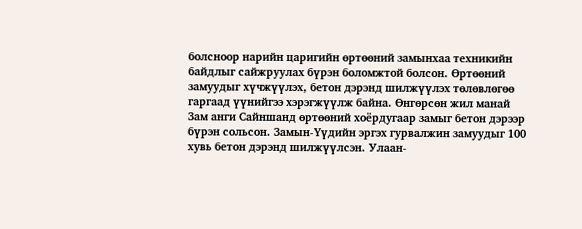болсноор нарийн царигийн өртөөний замынхаа техникийн байдлыг сайжруулах бүрэн боломжтой болсон. Өртөөний замуудыг хүчжүүлэх, бетон дэрэнд шилжүүлэх төлөвлөгөө гаргаад үүнийгээ хэрэгжүүлж байна. Өнгөрсөн жил манай Зам анги Сайншанд өртөөний хоёрдугаар замыг бетон дэрээр бүрэн сольсон. Замын-Үүдийн эргэх гурвалжин замуудыг 100 хувь бетон дэрэнд шилжүүлсэн. Улаан-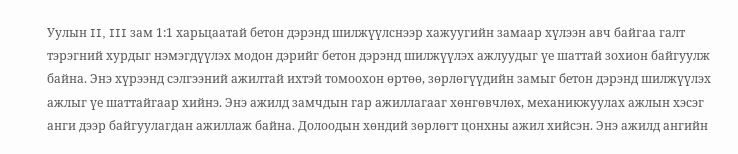Уулын II, III зам 1:1 харьцаатай бетон дэрэнд шилжүүлснээр хажуугийн замаар хүлээн авч байгаа галт тэрэгний хурдыг нэмэгдүүлэх модон дэрийг бетон дэрэнд шилжүүлэх ажлуудыг үе шаттай зохион байгуулж байна. Энэ хүрээнд сэлгээний ажилтай ихтэй томоохон өртөө, зөрлөгүүдийн замыг бетон дэрэнд шилжүүлэх ажлыг үе шаттайгаар хийнэ. Энэ ажилд замчдын гар ажиллагааг хөнгөвчлөх, механикжуулах ажлын хэсэг анги дээр байгуулагдан ажиллаж байна. Долоодын хөндий зөрлөгт цонхны ажил хийсэн. Энэ ажилд ангийн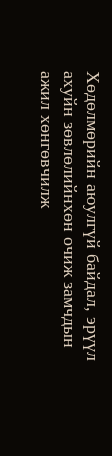Хөдөлмөрийн аюулгүй байдал, эрүүл ахуйн зөвлөлийнхөн очиж замчдын ажил хөнгөвчилж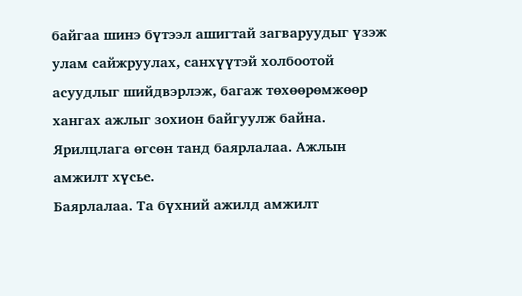байгаа шинэ бүтээл ашигтай загваруудыг үзэж улам сайжруулах, санхүүтэй холбоотой асуудлыг шийдвэрлэж, багаж төхөөрөмжөөр хангах ажлыг зохион байгуулж байна.
Ярилцлага өгсөн танд баярлалаа. Ажлын амжилт хүсье.
Баярлалаа. Та бүхний ажилд амжилт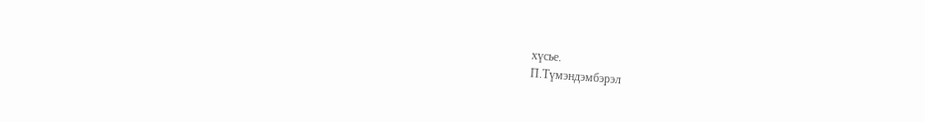хүсье.
П.Түмэндэмбэрэл